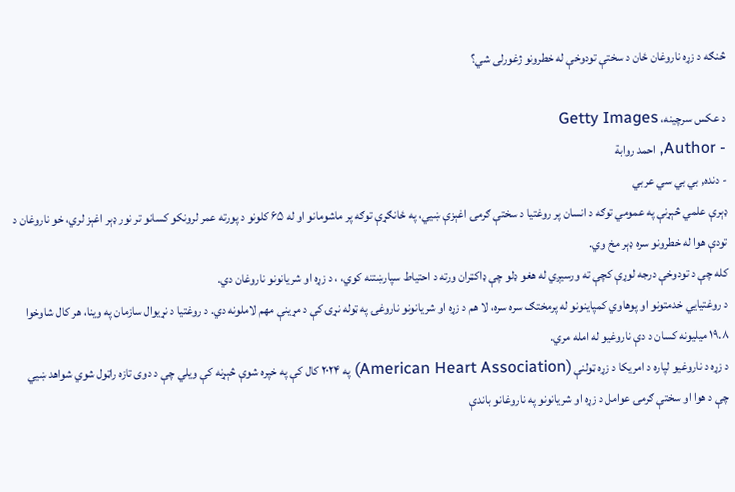څنګه د زړه ناروغان ځان د سختې تودوخې له خطرونو ژغورلی شي؟

د عکس سرچینه، Getty Images
- Author, احمد روابة
- دنده, بي بي سي عربي
ډېرې علمي څېړنې په عمومي توګه د انسان پر روغتیا د سختې ګرمۍ اغېزې ښيي، په ځانګړې توګه پر ماشومانو او له ۶۵ کلونو د پورته عمر لرونکو کسانو تر نور ډېر اغېز لري، خو ناروغان د تودې هوا له خطرونو سره ډېر مخ وي.
کله چې د تودوخې درجه لوړې کچې ته ورسیږي له هغو ډلو چې ډاکټران ورته د احتیاط سپارښتنه کوي، ، د زړه او شریانونو ناروغان دي.
د روغتیايي خدمتونو او پوهاوي کمپاینونو له پرمختګ سره سره، لا هم د زړه او شریانونو ناروغۍ په ټوله نړۍ کې د مړینې مهم لاملونه دي. د روغتیا د نړیوال سازمان په وینا، هر کال شاوخوا ۱۹.۸ میلیونه کسان د دې ناروغیو له امله مري.
د زړه د ناروغیو لپاره د امریکا د زړه ټولنې (American Heart Association) په ۲۰۲۴ کال کې په خپره شوې څېړنه کې ویلي چې د دوی تازه راټول شوي شواهد ښيي چې د هوا او سختې ګرمۍ عوامل د زړه او شریانونو په ناروغانو باندې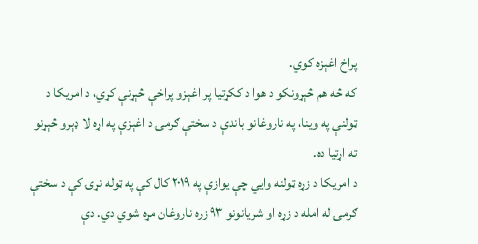پراخ اغېزه کوي.
که څه هم څېړونکو د هوا د ککړتیا پر اغېزو پراخې څېړنې کړي، د امریکا د ټولنې په وینا، په ناروغانو باندې د سختې ګرمۍ د اغېزې په اړه لا ډېرو څېړنو ته اړتیا ده.
د امریکا د زړه ټولنه وایي چې یوازې په ۲۰۱۹ کال کې په ټوله نړۍ کې د سختې ګرمۍ له امله د زړه او شریانونو ۹۳ زره ناروغان مړه شوي دي. دې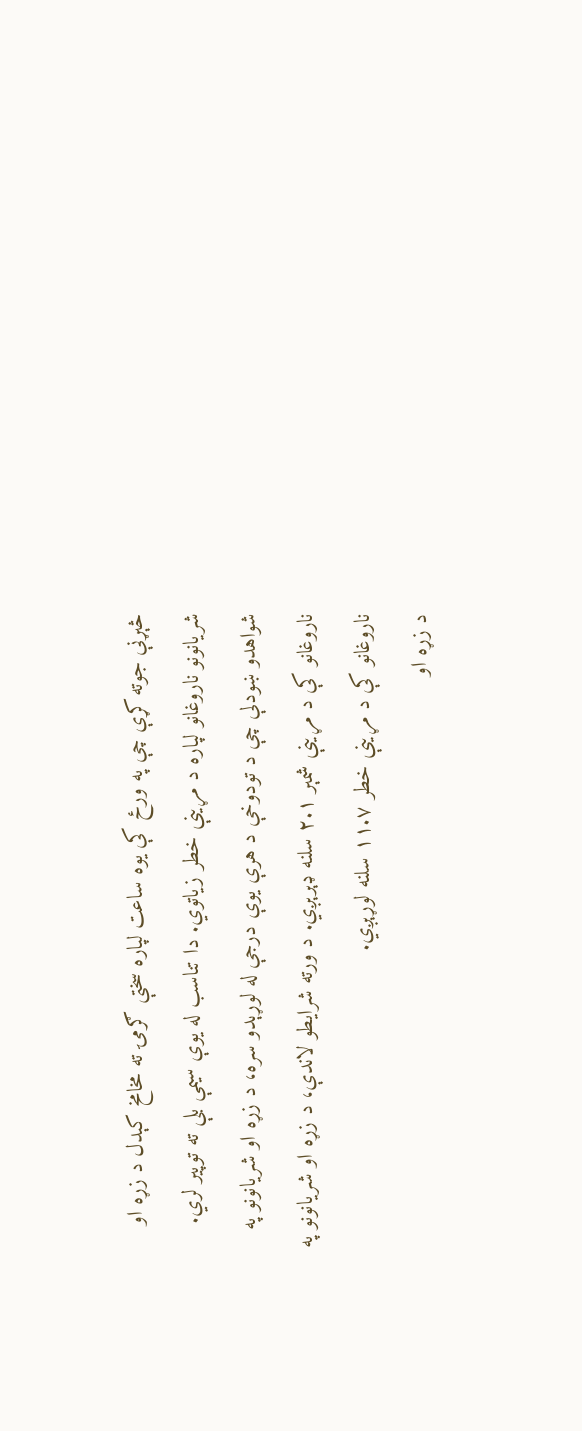څېړنې جوته کړې چې په ورځ کې یوه ساعت لپاره سختې ګرمۍ ته مخامخ کېدل د زړه او شریانونو ناروغانو لپاره د مړینې خطر زیاتوي. دا تناسب له یوې سیمې بلې ته توپیر لري.
شواهدو ښودلې چې د تودوخې د هرې یوې درجې له لوړېدو سره، د زړه او شریانونو په ناروغانو کې د مړینې شمېر ۲.۱ سلنه ډېرېږي. د ورته شرایطو لاندې، د زړه او شریانونو په ناروغانو کې د مړینې خطر ۱۱.۷ سلنه لوړېږي.
د زړه او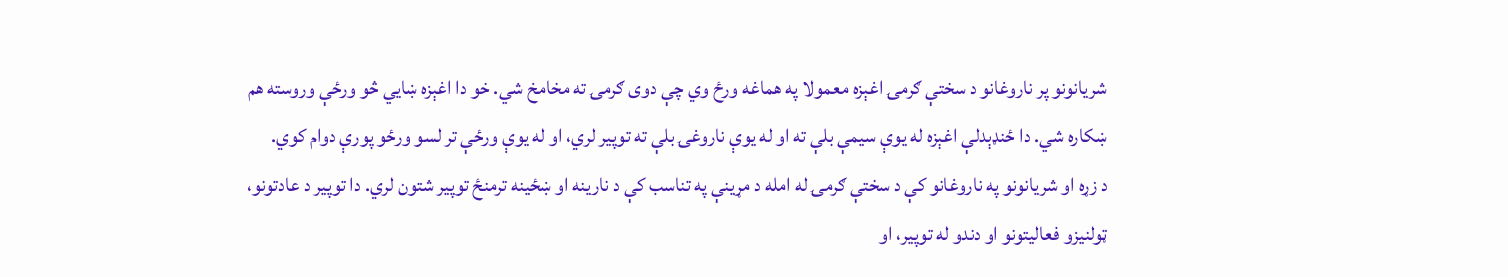شریانونو پر ناروغانو د سختې ګرمۍ اغېزه معمولا په هماغه ورځ وي چې دوی ګرمۍ ته مخامخ شي. خو دا اغېزه ښايي څو ورځې وروسته هم ښکاره شي. دا ځنډېدلې اغېزه له یوې سیمې بلې ته او له یوې ناروغۍ بلې ته توپیر لري، او له یوې ورځې تر لسو ورځو پورې دوام کوي.
د زړه او شریانونو په ناروغانو کې د سختې ګرمۍ له امله د مړینې په تناسب کې د نارینه او ښځینه ترمنځ توپیر شتون لري. دا توپیر د عادتونو، ټولنیزو فعالیتونو او دندو له توپیر، او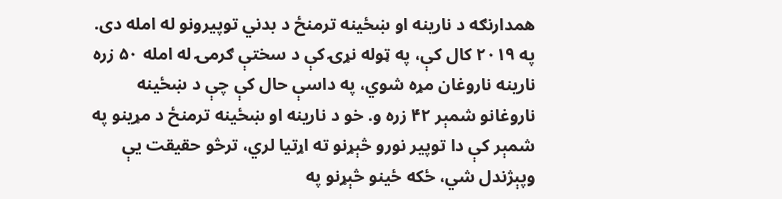همدارنګه د نارینه او ښځینه ترمنځ د بدني توپیرونو له امله دی.
په ۲۰۱۹ کال کې، په ټوله نړۍ کې د سختې ګرمۍ له امله ۵۰ زره نارینه ناروغان مړه شوي، په داسې حال کې چې د ښځینه ناروغانو شمېر ۴۲ زره و. خو د نارینه او ښځینه ترمنځ د مړینو په شمېر کې دا توپیر نورو څېړنو ته اړتیا لري، ترڅو حقیقت یې وپېژندل شي، ځکه ځینو څېړنو په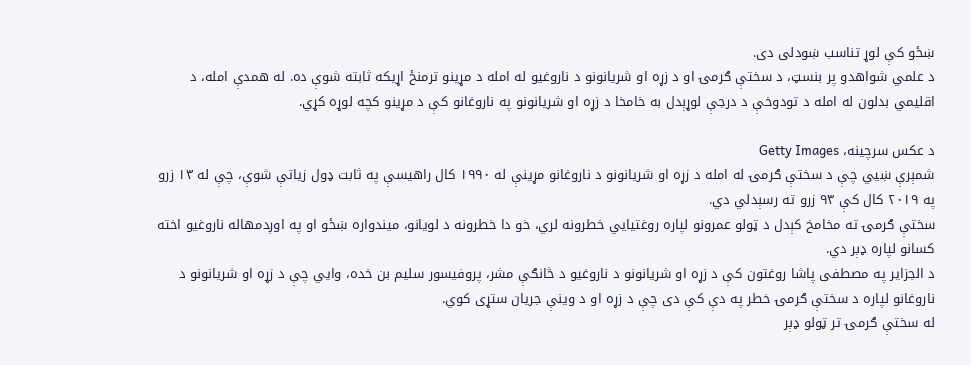ښځو کې لوړ تناسب ښودلی دی.
د علمي شواهدو پر بنسټ، د سختې ګرمۍ او د زړه او شریانونو د ناروغیو له امله د مړینو ترمنځ اړیکه ثابته شوې ده. له همدې امله، د اقلیمي بدلون له امله د تودوخې د درجې لوړېدل به خامخا د زړه او شریانونو په ناروغانو کې د مړینو کچه لوړه کړي.

د عکس سرچینه، Getty Images
شمېرې ښيي چې د سختې ګرمۍ له امله د زړه او شریانونو د ناروغانو مړینې له ۱۹۹۰ کال راهیسې په ثابت ډول زیاتې شوې، چې له ۱۳ زرو په ۲۰۱۹ کال کې ۹۳ زرو ته رسېدلي دي.
سختې ګرمۍ ته مخامخ کېدل د ټولو عمرونو لپاره روغتیایي خطرونه لري، خو دا خطرونه د لویانو، میندواره ښځو او په اوږدمهاله ناروغیو اخته کسانو لپاره ډېر دي.
د الجزایر په مصطفى پاشا روغتون کې د زړه او شریانونو د ناروغیو د څانګې مشر، پروفیسور سلیم بن خده، وایي چې د زړه او شریانونو د ناروغانو لپاره د سختې ګرمۍ خطر په دې کې دی چې د زړه او د وینې جریان ستړی کوي.
له سختې ګرمۍ تر ټولو ډېر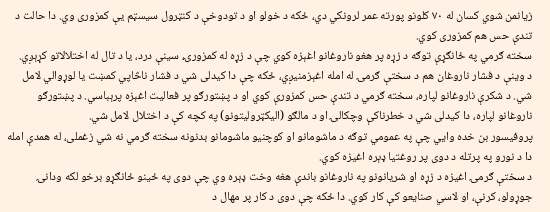زیانمن شوي کسان له ۷۰ کلونو پورته عمر لرونکي دي، ځکه د خولو او د تودوخې د کنټرول سیسټم یې کمزوری وي. دا حالت د تندې حس هم کمزوری کوي.
سخته ګرمي په ځانګړې توګه د زړه پر هغو ناروغانو اغېزه کوي چې د زړه له کمزورۍ، سینې درد، یا د تال له اختلالاتو کړېږي.
د وینې د فشار ناروغان هم د سختې ګرمۍ له امله اغېزمنیږي، ځکه چې دا کیدلی شي د فشار ناڅاپي کمښت یا لوړوالي لامل شي. د شکرې ناروغانو لپاره، سخته ګرمي د تندې حس کمزورې کوي او د پښتورګو پر فعالیت اغېزه پرېباسي. د پښتورګو ناروغانو لپاره، دا کیدلی شي د خطرناکې وچکالۍ او د مالګو (الیکټرولیتونو) په کچه کې د اختلال لامل شي.
پروفیسور بن خده وایي چې په عمومي توګه د ماشومانو او کوچنیو ماشومانو بدنونه سخته ګرمي نه شي زغملی، له همدې امله دا د نورو په پرتله د دوی پر روغتیا ډېره اغیزه کوي.
د سختې ګرمۍ اغیزه د زړه او شریانونو په ناروغانو باندې هغه وخت ډېره وي چې دوی په ځینو ځانګړو برخو لکه ودانۍ جوړولو، کرنې، او لاسي صنایعو کې کار کوي. دا ځکه چې دوی د کار پر مهال د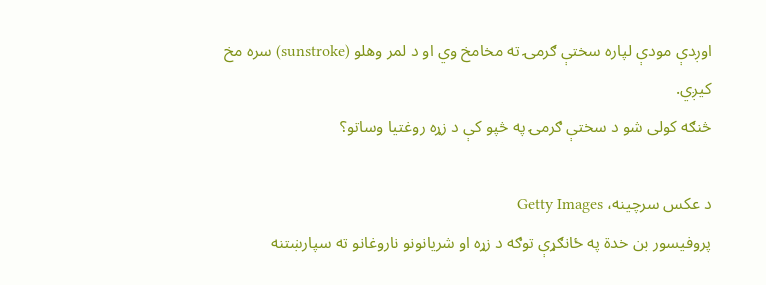اوږدې مودې لپاره سختې ګرمۍ ته مخامخ وي او د لمر وهلو (sunstroke) سره مخ کیږي.
څنګه کولی شو د سختې ګرمۍ په څپو کې د زړه روغتیا وساتو؟

د عکس سرچینه، Getty Images
پروفیسور بن خدة په ځانګړې توګه د زړه او شریانونو ناروغانو ته سپارښتنه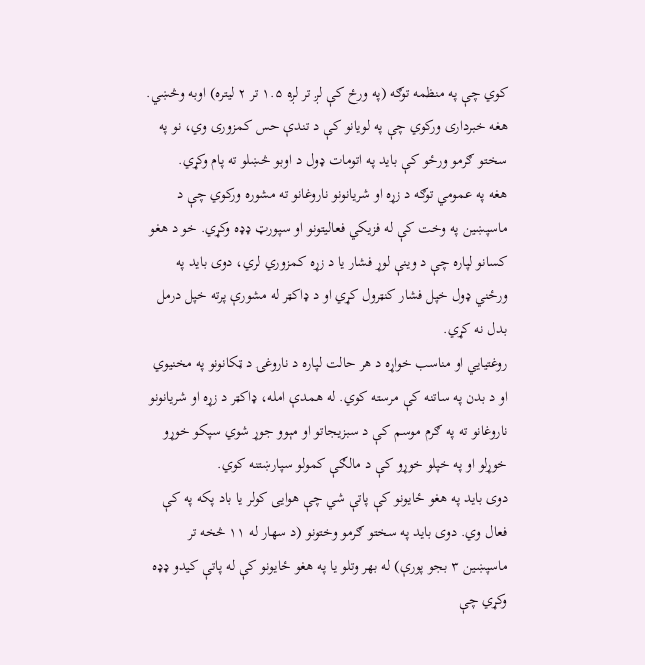کوي چې په منظمه توګه (په ورځ کې لږ تر لږه ۱.۵ تر ۲ لیتره) اوبه وڅښي. هغه خبرداری ورکوي چې په لویانو کې د تندې حس کمزوری وي، نو په سختو ګرمو ورځو کې باید په اتومات ډول د اوبو څښلو ته پام وکړي.
هغه په عمومي توګه د زړه او شریانونو ناروغانو ته مشوره ورکوي چې د ماسپښین په وخت کې له فزیکي فعالیتونو او سپورټ ډډه وکړي. خو د هغو کسانو لپاره چې د وینې لوړ فشار یا د زړه کمزوري لري، دوی باید په ورځني ډول خپل فشار کنټرول کړي او د ډاکټر له مشورې پرته خپل درمل بدل نه کړي.
روغتیايي او مناسب خواړه د هر حالت لپاره د ناروغۍ د ټکانونو په مخنیوي او د بدن په ساتنه کې مرسته کوي. له همدې امله، ډاکټر د زړه او شریانونو ناروغانو ته په ګرم موسم کې د سبزیجاتو او مېوو جوړ شوي سپکو خوړو خوړلو او په خپلو خوړو کې د مالګې کمولو سپارښتنه کوي.
دوی باید په هغو ځایونو کې پاتې شي چې هوایی کولر یا باد پکه په کې فعال وي. دوی باید په سختو ګرمو وختونو (د سهار له ۱۱ څخه تر ماسپښین ۳ بجو پورې) له بهر وتلو یا په هغو ځایونو کې له پاتې کیدو ډډه وکړي چې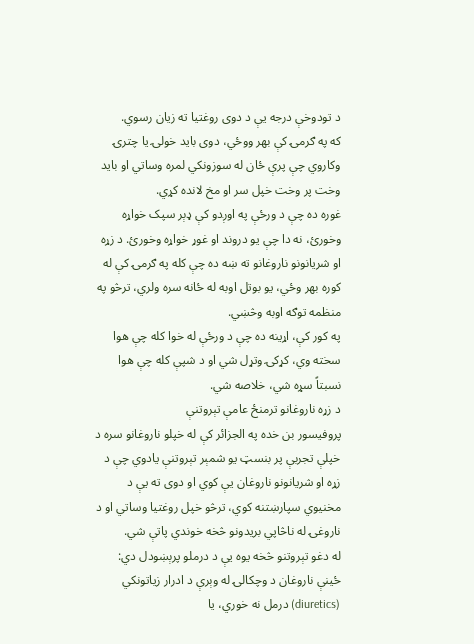د تودوخې درجه یې د دوی روغتیا ته زیان رسوي.
که په ګرمۍ کې بهر ووځي، دوی باید خولۍ یا چترۍ وکاروي چې پرې ځان له سوزونکي لمره وساتي او باید وخت پر وخت خپل سر او مخ لانده کړي.
غوره ده چې د ورځې په اوږدو کې ډېر سپک خواړه وخورئ، نه دا چې یو دروند او غوړ خواړه وخورئ. د زړه او شریانونو ناروغانو ته ښه ده چې کله په ګرمۍ کې له کوره بهر وځي، یو بوتل اوبه له ځانه سره ولري، ترڅو په منظمه توګه اوبه وڅښي.
په کور کې، اړینه ده چې د ورځې له خوا کله چې هوا سخته وي، کړکۍ وتړل شي او د شپې کله چې هوا نسبتاً سړه شي، خلاصه شي.
د زړه ناروغانو ترمنځ عامې تېروتنې
پروفیسور بن خده په الجزائر کې له خپلو ناروغانو سره د خپلې تجربې پر بنسټ یو شمېر تېروتنې یادوي چې د زړه او شریانونو ناروغان یې کوي او دوی ته یې د مخنیوي سپارښتنه کوي، ترڅو خپل روغتیا وساتي او د ناروغۍ له ناڅاپي بریدونو څخه خوندي پاتې شي.
له دغو تېروتنو څخه یوه یې د درملو پرېښودل دي: ځینې ناروغان د وچکالۍ له وېرې د ادرار زیاتونکي (diuretics) درمل نه خوري، یا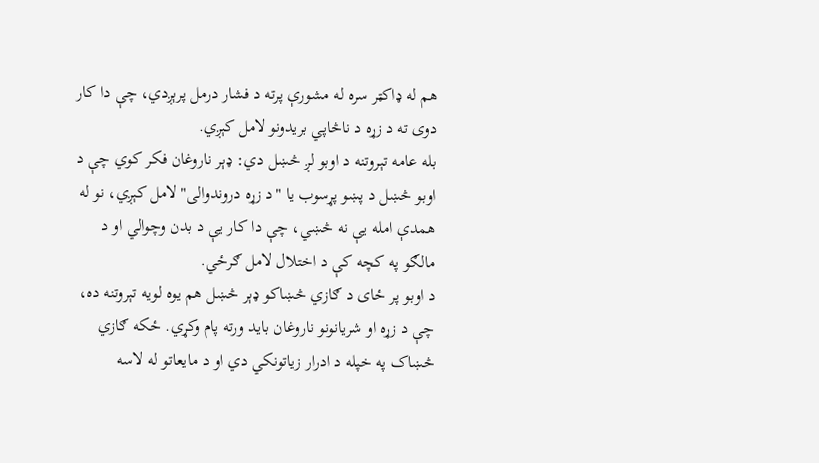هم له ډاکټر سره له مشورې پرته د فشار درمل پرېږدي، چې دا کار دوی ته د زړه د ناڅاپي بریدونو لامل کېږي.
بله عامه تېروتنه د اوبو لږ څښل دي: ډېر ناروغان فکر کوي چې د اوبو څښل د پښو پړسوب یا "د زړه دروندوالی" لامل کېږي، نو له همدې امله یې نه څښي، چې دا کار یې د بدن وچوالي او د مالګو په کچه کې د اختلال لامل ګرځي.
د اوبو پر ځای د ګازي څښاکو ډېر څښل هم یوه لویه تېروتنه ده، چې د زړه او شریانونو ناروغان باید ورته پام وکړي. ځکه ګازي څښاک په خپله د ادرار زیاتونکي دي او د مایعاتو له لاسه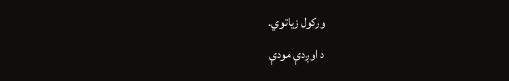ورکول زیاتوي.
د اوږدې مودې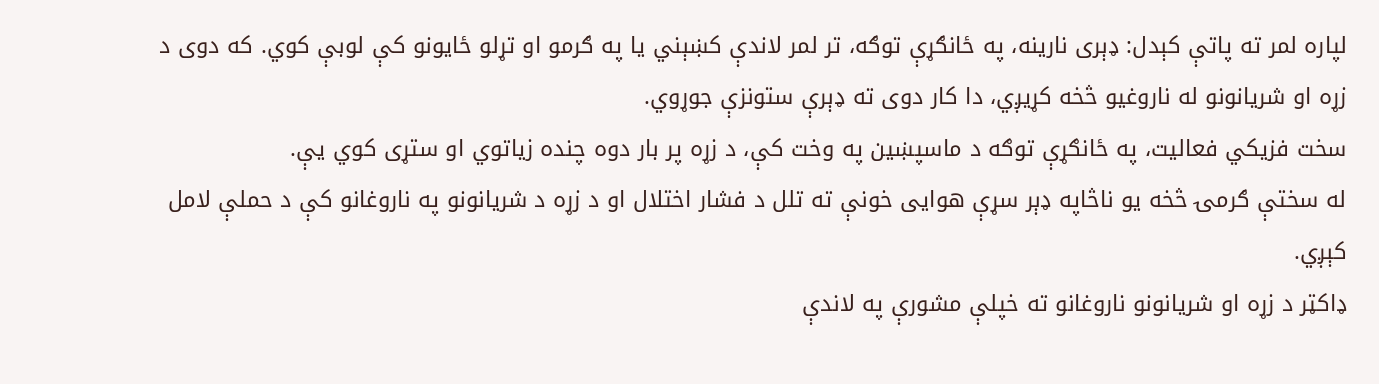لپاره لمر ته پاتې کېدل: ډېری نارینه، په ځانګړې توګه، تر لمر لاندې کښېني یا په ګرمو او تړلو ځایونو کې لوبې کوي. که دوی د زړه او شریانونو له ناروغیو څخه کړیږي، دا کار دوی ته ډېرې ستونزې جوړوي.
سخت فزیکي فعالیت، په ځانګړې توګه د ماسپښین په وخت کې، د زړه پر بار دوه چنده زیاتوي او ستړی کوي یې.
له سختې ګرمۍ څخه یو ناڅاپه ډېر سړې هوایی خونې ته تلل د فشار اختلال او د زړه د شریانونو په ناروغانو کې د حملې لامل کېږي.
ډاکټر د زړه او شریانونو ناروغانو ته خپلې مشورې په لاندې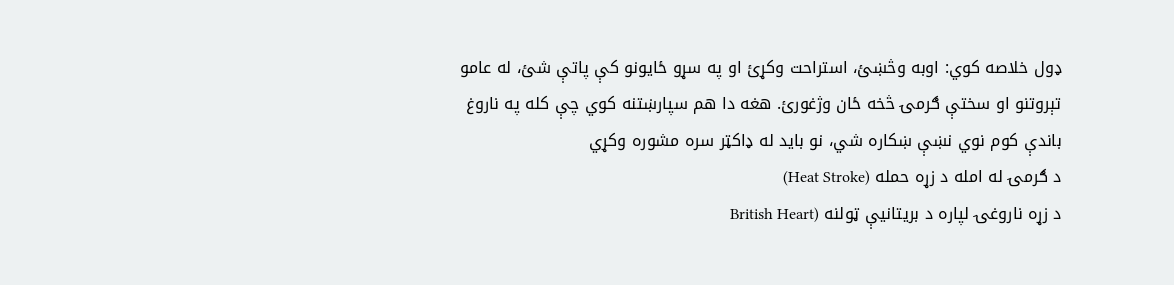ډول خلاصه کوي: اوبه وڅښئ، استراحت وکړئ او په سړو ځایونو کې پاتې شئ، له عامو تېروتنو او سختې ګرمۍ څخه ځان وژغورئ. هغه دا هم سپارښتنه کوي چې کله په ناروغ باندې کوم نوي نښې ښکاره شي، نو باید له ډاکټر سره مشوره وکړي
د ګرمۍ له امله د زړه حمله (Heat Stroke)
د زړه ناروغۍ لپاره د بریتانیې ټولنه (British Heart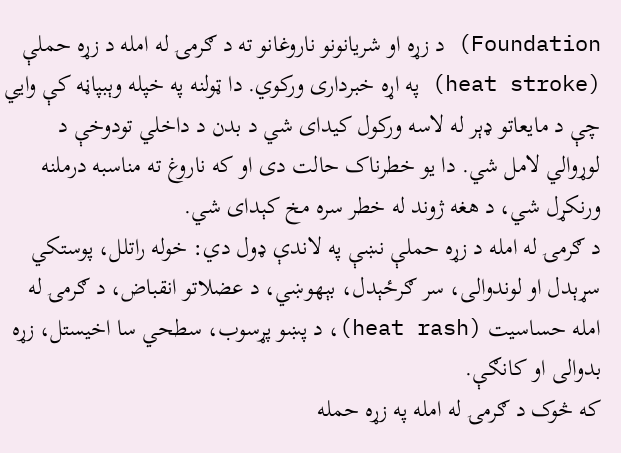Foundation) د زړه او شریانونو ناروغانو ته د ګرمۍ له امله د زړه حملې (heat stroke) په اړه خبرداری ورکوي. دا ټولنه په خپله وېبپاڼه کې وایي چې د مایعاتو ډېر له لاسه ورکول کیدای شي د بدن د داخلي تودوخې د لوړوالي لامل شي. دا یو خطرناک حالت دی او که ناروغ ته مناسبه درملنه ورنکړل شي، د هغه ژوند له خطر سره مخ کېدای شي.
د ګرمۍ له امله د زړه حملې نښې په لاندې ډول دي: خوله راتلل، پوستکي سړېدل او لوندوالی، سر ګرځېدل، بېهوښي، د عضلاتو انقباض، د ګرمۍ له امله حساسیت (heat rash)، د پښو پړسوب، سطحي سا اخیستل، زړه بدوالی او کانګې.
که څوک د ګرمۍ له امله په زړه حمله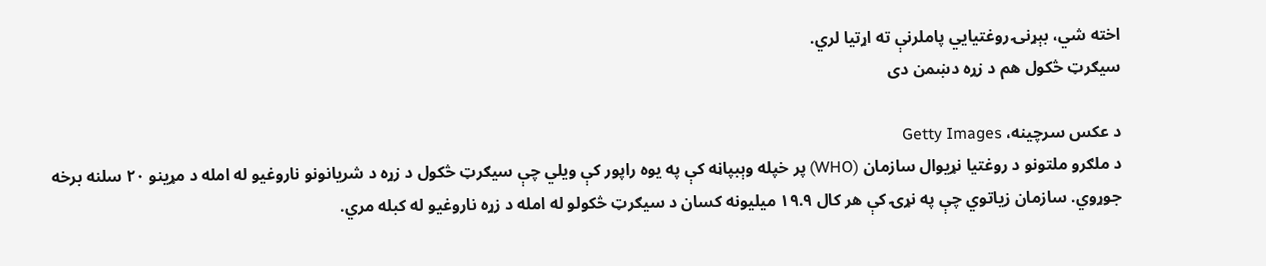اخته شي، بېړنۍ روغتیايي پاملرنې ته اړتیا لري.
سیګرټ څکول هم د زړه دښمن دی

د عکس سرچینه، Getty Images
د ملګرو ملتونو د روغتیا نړیوال سازمان (WHO) پر خپله وېبپاڼه کې په یوه راپور کې ویلي چې سیګرټ څکول د زړه د شریانونو ناروغیو له امله د مړینو ۲۰ سلنه برخه جوړوي. سازمان زیاتوي چې په نړۍ کې هر کال ۱۹.۹ میلیونه کسان د سیګرټ څکولو له امله د زړه ناروغیو له کبله مري.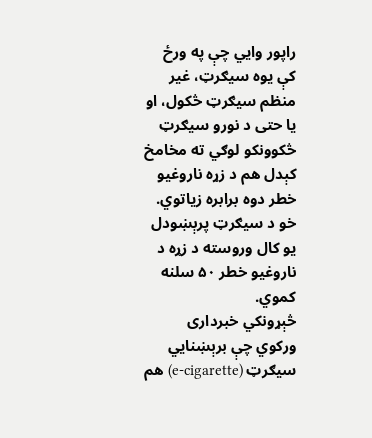راپور وایي چې په ورځ کې یوه سیګرټ، غیر منظم سیګرټ څکول، او یا حتی د نورو سیګرټ څکوونکو لوګي ته مخامخ کېدل هم د زړه ناروغیو خطر دوه برابره زیاتوي. خو د سیګرټ پرېښودل یو کال وروسته د زړه د ناروغیو خطر ۵۰ سلنه کموي.
څېړونکي خبرداری ورکوي چې برېښنایي سیګرټ (e-cigarette) هم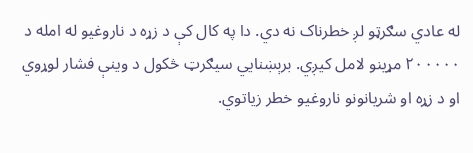له عادي سګرټو لږ خطرناک نه دي. دا په کال کې د زړه د ناروغیو له امله د ۲۰۰۰۰۰ مړینو لامل کیږي. برېښنایي سیګرټ څکول د وینې فشار لوړوي او د زړه او شریانونو ناروغیو خطر زیاتوي.